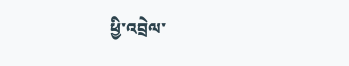ཕྱི་འབྲེལ་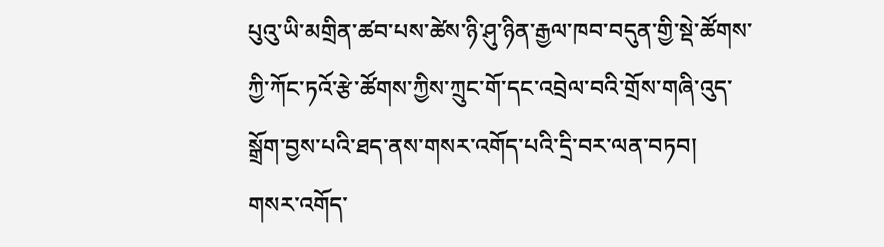པུའུ་ཡི་མགྲིན་ཚབ་པས་ཚེས་ཉི་ཤུ་ཉིན་རྒྱལ་ཁབ་བདུན་གྱི་སྡེ་ཚོགས་ཀྱི་ཀོང་ཏའོ་རྩེ་ཚོགས་ཀྱིས་ཀྲུང་གོ་དང་འབྲེལ་བའི་གྲོས་གཞི་འུད་སྒྲོག་བྱས་པའི་ཐད་ནས་གསར་འགོད་པའི་དྲི་བར་ལན་བཏབ།
གསར་འགོད་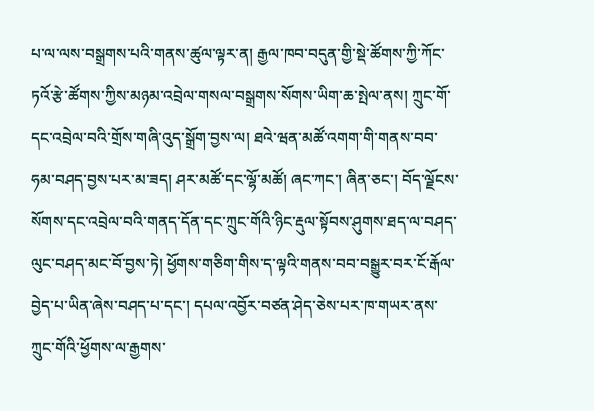པ་ལ་ལས་བསྒྲགས་པའི་གནས་ཚུལ་ལྟར་ན། རྒྱལ་ཁབ་བདུན་གྱི་སྡེ་ཚོགས་ཀྱི་ཀོང་ཏའོ་རྩེ་ཚོགས་ཀྱིས་མཉམ་འབྲེལ་གསལ་བསྒྲགས་སོགས་ཡིག་ཆ་སྤེལ་ནས། ཀྲུང་གོ་དང་འབྲེལ་བའི་གྲོས་གཞི་འུད་སྒྲོག་བྱས་ལ། ཐའེ་ཝན་མཚོ་འགག་གི་གནས་བབ་ཧམ་བཤད་བྱས་པར་མ་ཟད། ཤར་མཚོ་དང་ལྷོ་མཚོ། ཞང་ཀང་། ཞིན་ཅང་། བོད་ལྗོངས་སོགས་དང་འབྲེལ་བའི་གནད་དོན་དང་ཀྲུང་གོའི་ཉིང་རྡུལ་སྟོབས་ཤུགས་ཐད་ལ་བཤད་ལུང་བཤད་མང་བོ་བྱས་ཏེ། ཕྱོགས་གཅིག་གིས་ད་ལྟའི་གནས་བབ་བསྒྱུར་བར་ངོ་རྒོལ་བྱེད་པ་ཡིན་ཞེས་བཤད་པ་དང་། དཔལ་འབྱོར་བཙན་ཤེད་ཅེས་པར་ཁ་གཡར་ནས་ཀྲུང་གོའི་ཕྱོགས་ལ་རྒྱགས་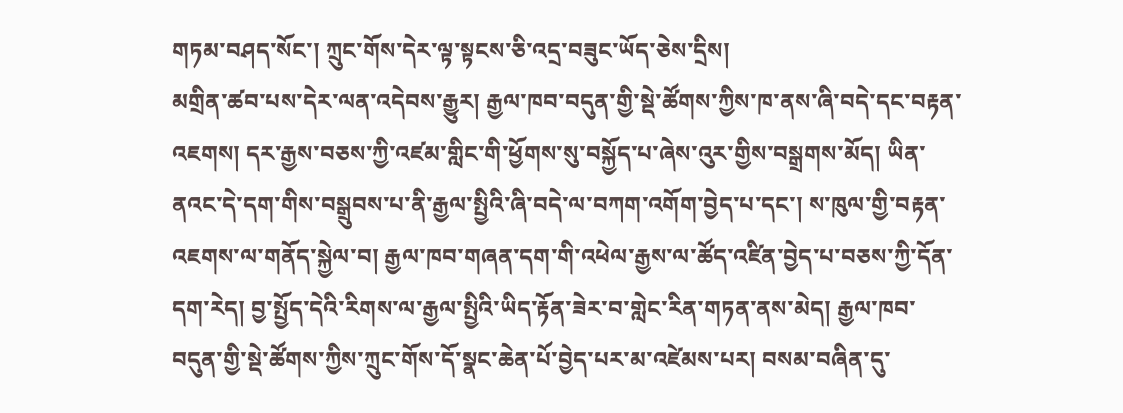གཏམ་བཤད་སོང་། ཀྲུང་གོས་དེར་ལྟ་སྟངས་ཅི་འདྲ་བཟུང་ཡོད་ཅེས་དྲིས།
མགྲིན་ཚབ་པས་དེར་ལན་འདེབས་རྒྱུར། རྒྱལ་ཁབ་བདུན་གྱི་སྡེ་ཚོགས་ཀྱིས་ཁ་ནས་ཞི་བདེ་དང་བརྟན་འཇགས། དར་རྒྱས་བཅས་ཀྱི་འཛམ་གླིང་གི་ཕྱོགས་སུ་བསྐྱོད་པ་ཞེས་འུར་གྱིས་བསྒྲགས་མོད། ཡིན་ནའང་དེ་དག་གིས་བསྒྲུབས་པ་ནི་རྒྱལ་སྤྱིའི་ཞི་བདེ་ལ་བཀག་འགོག་བྱེད་པ་དང་། ས་ཁུལ་གྱི་བརྟན་འཇགས་ལ་གནོད་སྐྱེལ་བ། རྒྱལ་ཁབ་གཞན་དག་གི་འཕེལ་རྒྱས་ལ་ཚོད་འཛིན་བྱེད་པ་བཅས་ཀྱི་དོན་དག་རེད། བྱ་སྤྱོད་དེའི་རིགས་ལ་རྒྱལ་སྤྱིའི་ཡིད་རྟོན་ཟེར་བ་གླེང་རིན་གཏན་ནས་མེད། རྒྱལ་ཁབ་བདུན་གྱི་སྡེ་ཚོགས་ཀྱིས་ཀྲུང་གོས་དོ་སྣང་ཆེན་པོ་བྱེད་པར་མ་འཛེམས་པར། བསམ་བཞིན་དུ་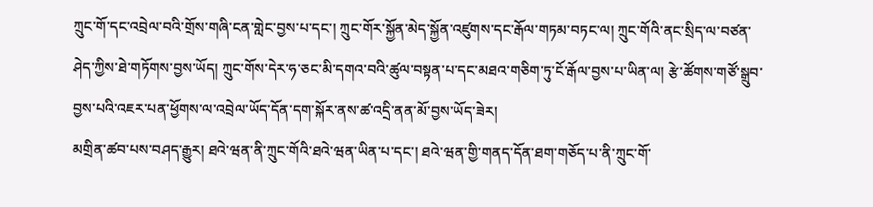ཀྲུང་གོ་དང་འབྲེལ་བའི་གྲོས་གཞི་ངན་གླེང་བྱས་པ་དང་། ཀྲུང་གོར་སྐྱོན་མེད་སྐྱོན་འཛུགས་དང་རྒོལ་གཏམ་བཏང་ལ། ཀྲུང་གོའི་ནང་སྲིད་ལ་བཙན་ཤེད་ཀྱིས་ཐེ་གཏོགས་བྱས་ཡོད། ཀྲུང་གོས་དེར་ཧ་ཅང་མི་དགའ་བའི་ཚུལ་བསྟན་པ་དང་མཐའ་གཅིག་ཏུ་ངོ་རྒོལ་བྱས་པ་ཡིན་ལ། རྩེ་ཚོགས་གཙོ་སྒྲུབ་བྱས་པའི་འཇར་པན་ཕྱོགས་ལ་འབྲེལ་ཡོད་དོན་དག་སྐོར་ནས་ཚ་འདྲི་ནན་མོ་བྱས་ཡོད་ཟེར།
མགྲིན་ཚབ་པས་བཤད་རྒྱུར། ཐའེ་ཝན་ནི་ཀྲུང་གོའི་ཐའེ་ཝན་ཡིན་པ་དང་། ཐའེ་ཝན་གྱི་གནད་དོན་ཐག་གཅོད་པ་ནི་ཀྲུང་གོ་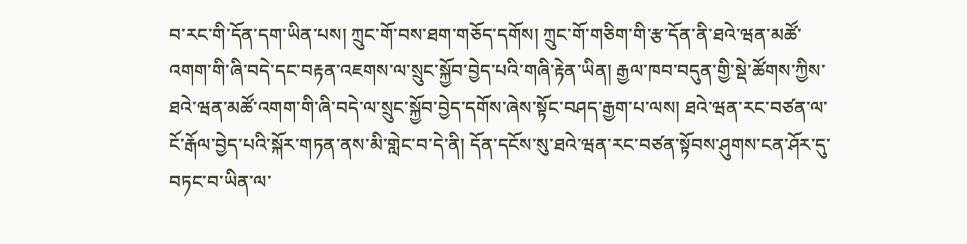བ་རང་གི་དོན་དག་ཡིན་པས། ཀྲུང་གོ་བས་ཐག་གཅོད་དགོས། ཀྲུང་གོ་གཅིག་གི་རྩ་དོན་ནི་ཐའེ་ཝན་མཚོ་འགག་གི་ཞི་བདེ་དང་བརྟན་འཇགས་ལ་སྲུང་སྐྱོབ་བྱེད་པའི་གཞི་རྟེན་ཡིན། རྒྱལ་ཁབ་བདུན་གྱི་སྡེ་ཚོགས་ཀྱིས་ཐའེ་ཝན་མཚོ་འགག་གི་ཞི་བདེ་ལ་སྲུང་སྐྱོབ་བྱེད་དགོས་ཞེས་སྟོང་བཤད་རྒྱག་པ་ལས། ཐའེ་ཝན་རང་བཙན་ལ་ངོ་རྒོལ་བྱེད་པའི་སྐོར་གཏན་ནས་མི་གླེང་བ་དེ་ནི། དོན་དངོས་སུ་ཐའེ་ཝན་རང་བཙན་སྟོབས་ཤུགས་ངན་ཤོར་དུ་བཏང་བ་ཡིན་ལ་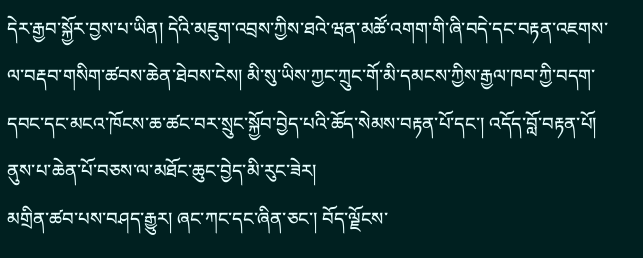དེར་རྒྱབ་སྐྱོར་བྱས་པ་ཡིན། དེའི་མཇུག་འབྲས་ཀྱིས་ཐའེ་ཝན་མཚོ་འགག་གི་ཞི་བདེ་དང་བརྟན་འཇགས་ལ་བརྡབ་གསིག་ཚབས་ཆེན་ཐེབས་ངེས། མི་སུ་ཡིས་ཀྱང་ཀྲུང་གོ་མི་དམངས་ཀྱིས་རྒྱལ་ཁབ་ཀྱི་བདག་དབང་དང་མངའ་ཁོངས་ཆ་ཚང་བར་སྲུང་སྐྱོབ་བྱེད་པའི་ཆོད་སེམས་བརྟན་པོ་དང་། འདོད་བློ་བརྟན་པོ། ནུས་པ་ཆེན་པོ་བཅས་ལ་མཐོང་ཆུང་བྱེད་མི་རུང་ཟེར།
མགྲིན་ཚབ་པས་བཤད་རྒྱུར། ཞང་ཀང་དང་ཞིན་ཅང་། བོད་ལྗོངས་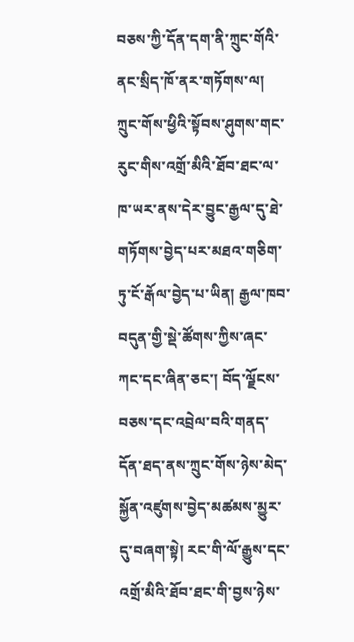བཅས་ཀྱི་དོན་དག་ནི་ཀྲུང་གོའི་ནང་སྲིད་ཁོ་ནར་གཏོགས་ལ། ཀྲུང་གོས་ཕྱིའི་སྟོབས་ཤུགས་གང་རུང་གིས་འགྲོ་མིའི་ཐོབ་ཐང་ལ་ཁ་ཡར་ནས་དེར་བྱུང་རྒྱལ་དུ་ཐེ་གཏོགས་བྱེད་པར་མཐའ་གཅིག་ཏུ་ངོ་རྒོལ་བྱེད་པ་ཡིན། རྒྱལ་ཁབ་བདུན་གྱི་སྡེ་ཚོགས་ཀྱིས་ཞང་ཀང་དང་ཞིན་ཅང་། བོད་ལྗོངས་བཅས་དང་འབྲེལ་བའི་གནད་དོན་ཐད་ནས་ཀྲུང་གོས་ཉེས་མེད་སྐྱོན་འཛུགས་བྱེད་མཚམས་མྱུར་དུ་བཞག་སྟེ། རང་གི་ལོ་རྒྱུས་དང་འགྲོ་མིའི་ཐོབ་ཐང་གི་བྱས་ཉེས་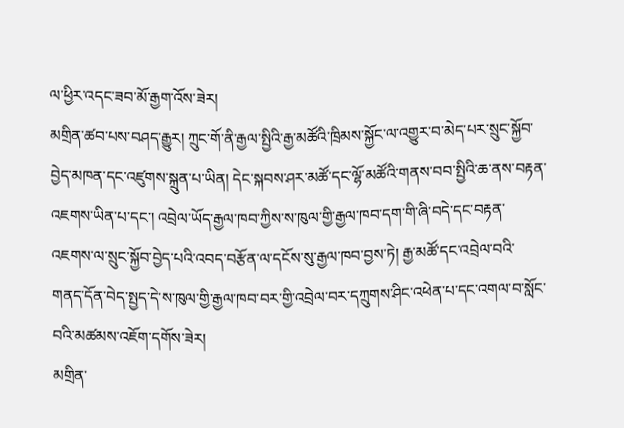ལ་ཕྱིར་འདང་ཟབ་མོ་རྒྱག་འོས་ཟེར།
མགྲིན་ཚབ་པས་བཤད་རྒྱུར། ཀྲུང་གོ་ནི་རྒྱལ་སྤྱིའི་རྒྱ་མཚོའི་ཁྲིམས་སྐྱོང་ལ་འགྱུར་བ་མེད་པར་སྲུང་སྐྱོབ་བྱེད་མཁན་དང་འཛུགས་སྐྲུན་པ་ཡིན། དེང་སྐབས་ཤར་མཚོ་དང་ལྷོ་མཚོའི་གནས་བབ་སྤྱིའི་ཆ་ནས་བརྟན་འཇགས་ཡིན་པ་དང་། འབྲེལ་ཡོད་རྒྱལ་ཁབ་ཀྱིས་ས་ཁུལ་གྱི་རྒྱལ་ཁབ་དག་གི་ཞི་བདེ་དང་བརྟན་འཇགས་ལ་སྲུང་སྐྱོབ་བྱེད་པའི་འབད་བརྩོན་ལ་དངོས་སུ་རྒྱལ་ཁབ་བྱས་ཏེ། རྒྱ་མཚོ་དང་འབྲེལ་བའི་གནད་དོན་བེད་སྤྱད་དེ་ས་ཁུལ་གྱི་རྒྱལ་ཁབ་བར་གྱི་འབྲེལ་བར་དཀྲུགས་ཤིང་འཕེན་པ་དང་འགལ་བ་སློང་བའི་མཚམས་འཇོག་དགོས་ཟེར།
མགྲིན་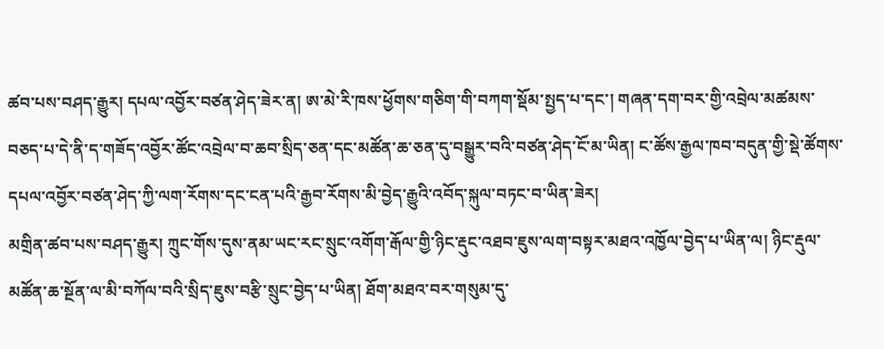ཚབ་པས་བཤད་རྒྱུར། དཔལ་འབྱོར་བཙན་ཤེད་ཟེར་ན། ཨ་མེ་རི་ཁས་ཕྱོགས་གཅིག་གི་བཀག་སྡོམ་སྤྱད་པ་དང་། གཞན་དག་བར་གྱི་འབྲེལ་མཚམས་བཅད་པ་དེ་ནི་ད་གཟོད་འབྱོར་ཚོང་འབྲེལ་བ་ཆབ་སྲིད་ཅན་དང་མཚོན་ཆ་ཅན་དུ་བསྒྱུར་བའི་བཙན་ཤེད་ངོ་མ་ཡིན། ང་ཚོས་རྒྱལ་ཁབ་བདུན་གྱི་སྡེ་ཚོགས་དཔལ་འབྱོར་བཙན་ཤེད་ཀྱི་ལག་རོགས་དང་ངན་པའི་རྒྱབ་རོགས་མི་བྱེད་རྒྱུའི་འབོད་སྐུལ་བཏང་བ་ཡིན་ཟེར།
མགྲིན་ཚབ་པས་བཤད་རྒྱུར། ཀྲུང་གོས་དུས་ནམ་ཡང་རང་སྲུང་འགོག་རྒོལ་གྱི་ཉིང་རྡུང་འཐབ་ཇུས་ལག་བསྟར་མཐའ་འཁྱོལ་བྱེད་པ་ཡིན་ལ། ཉིང་རྡུལ་མཚོན་ཆ་སྔོན་ལ་མི་བཀོལ་བའི་སྲིད་ཇུས་བརྩི་སྲུང་བྱེད་པ་ཡིན། ཐོག་མཐའ་བར་གསུམ་དུ་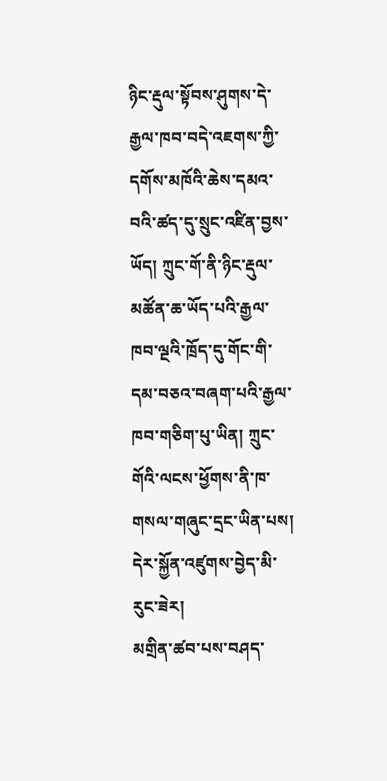ཉིང་རྡུལ་སྟོབས་ཤུགས་དེ་རྒྱལ་ཁབ་བདེ་འཇགས་ཀྱི་དགོས་མཁོའི་ཆེས་དམའ་བའི་ཚད་དུ་སྲུང་འཛིན་བྱས་ཡོད། ཀྲུང་གོ་ནི་ཉིང་རྡུལ་མཚོན་ཆ་ཡོད་པའི་རྒྱལ་ཁབ་ལྔའི་ཁྲོད་དུ་གོང་གི་དམ་བཅའ་བཞག་པའི་རྒྱལ་ཁབ་གཅིག་པུ་ཡིན། ཀྲུང་གོའི་ལངས་ཕྱོགས་ནི་ཁ་གསལ་གཞུང་དྲང་ཡིན་པས། དེར་སྐྱོན་འཛུགས་བྱེད་མི་རུང་ཟེར།
མགྲིན་ཚབ་པས་བཤད་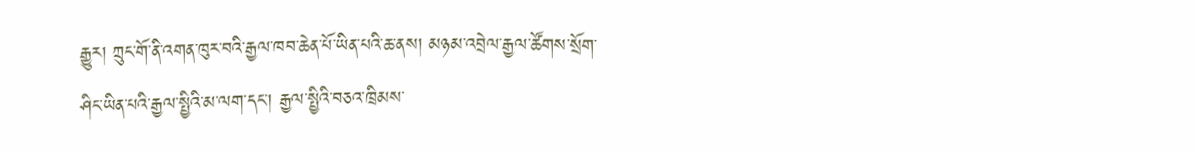རྒྱུར། ཀྲུང་གོ་ནི་འགན་ཁུར་བའི་རྒྱལ་ཁབ་ཆེན་པོ་ཡིན་པའི་ཆ་ནས། མཉམ་འབྲེལ་རྒྱལ་ཚོགས་སྲོག་ཤིང་ཡིན་པའི་རྒྱལ་སྤྱིའི་མ་ལག་དང་། རྒྱལ་སྤྱིའི་བཅའ་ཁྲིམས་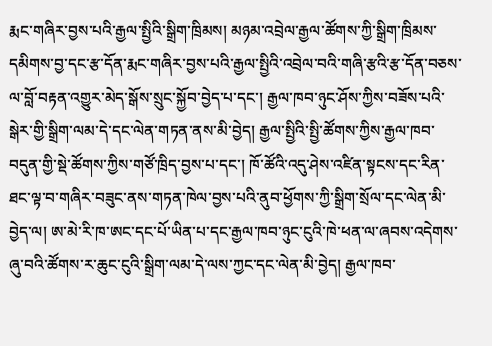རྨང་གཞིར་བྱས་པའི་རྒྱལ་སྤྱིའི་སྒྲིག་ཁྲིམས། མཉམ་འབྲེལ་རྒྱལ་ཚོགས་ཀྱི་སྒྲིག་ཁྲིམས་དམིགས་བྱ་དང་རྩ་དོན་རྨང་གཞིར་བྱས་པའི་རྒྱལ་སྤྱིའི་འབྲེལ་བའི་གཞི་རྩའི་རྩ་དོན་བཅས་ལ་བློ་བརྟན་འགྱུར་མེད་སྒོས་སྲུང་སྐྱོབ་བྱེད་པ་དང་། རྒྱལ་ཁབ་ཉུང་ཤོས་ཀྱིས་བཟོས་པའི་སྒེར་གྱི་སྒྲིག་ལམ་དེ་དང་ལེན་གཏན་ནས་མི་བྱེད། རྒྱལ་སྤྱིའི་སྤྱི་ཚོགས་ཀྱིས་རྒྱལ་ཁབ་བདུན་གྱི་སྡེ་ཚོགས་ཀྱིས་གཙོ་ཁྲིད་བྱས་པ་དང་། ཁོ་ཚོའི་འདུ་ཤེས་འཛིན་སྟངས་དང་རིན་ཐང་ལྟ་བ་གཞིར་བཟུང་ནས་གཏན་ཁེལ་བྱས་པའི་ནུབ་ཕྱོགས་ཀྱི་སྒྲིག་སྲོལ་དང་ལེན་མི་བྱེད་ལ། ཨ་མེ་རི་ཁ་ཨང་དང་པོ་ཡིན་པ་དང་རྒྱལ་ཁབ་ཉུང་ངུའི་ཁེ་ཕན་ལ་ཞབས་འདེགས་ཞུ་བའི་ཚོགས་ར་ཆུང་ངུའི་སྒྲིག་ལམ་དེ་ལས་ཀྱང་དང་ལེན་མི་བྱེད། རྒྱལ་ཁབ་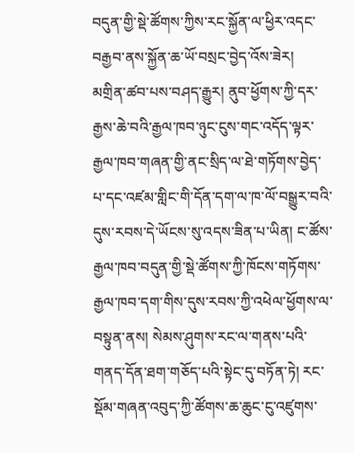བདུན་གྱི་སྡེ་ཚོགས་ཀྱིས་རང་སྐྱོན་ལ་ཕྱིར་འདང་བརྒྱབ་ནས་སྐྱོན་ཆ་ཡོ་བསྲང་བྱེད་འོས་ཟེར།
མགྲིན་ཚབ་པས་བཤད་རྒྱུར། ནུབ་ཕྱོགས་ཀྱི་དར་རྒྱས་ཆེ་བའི་རྒྱལ་ཁབ་ཉུང་ངུས་གང་འདོད་ལྟར་རྒྱལ་ཁབ་གཞན་གྱི་ནང་སྲིད་ལ་ཐེ་གཏོགས་བྱེད་པ་དང་འཛམ་གླིང་གི་དོན་དག་ལ་ཁ་ལོ་བསྒྱུར་བའི་དུས་རབས་དེ་ཡོངས་སུ་འདས་ཟིན་པ་ཡིན། ང་ཚོས་རྒྱལ་ཁབ་བདུན་གྱི་སྡེ་ཚོགས་ཀྱི་ཁོངས་གཏོགས་རྒྱལ་ཁབ་དག་གིས་དུས་རབས་ཀྱི་འཕེལ་ཕྱོགས་ལ་བསྟུན་ནས། སེམས་ཤུགས་རང་ལ་གནས་པའི་གནད་དོན་ཐག་གཅོད་པའི་སྟེང་དུ་བཏོན་ཏེ། རང་སྡོམ་གཞན་འབུད་ཀྱི་ཚོགས་ཆ་ཆུང་ངུ་འཛུགས་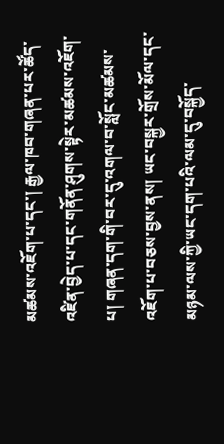མཚམས་འཇོག་པ་དང་། རྒྱལ་ཁབ་གཞན་པར་ཚོད་འཛིན་བྱེད་པ་དང་གནོན་ཤུགས་སྟེར་མཚམས་འཇོག་པ། གཞན་དག་གི་བར་དུ་འགལ་བ་སློང་མཚམས་འཇོག་པ་བཅས་བྱས་ནས། ཡང་བསྐྱར་གྲོས་མོལ་དང་མཉམ་ལས་ཀྱི་ཡང་དག་པའི་ལམ་དུ་བསྐྱོད་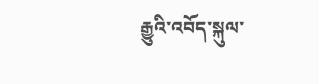རྒྱུའི་འབོད་སྐུལ་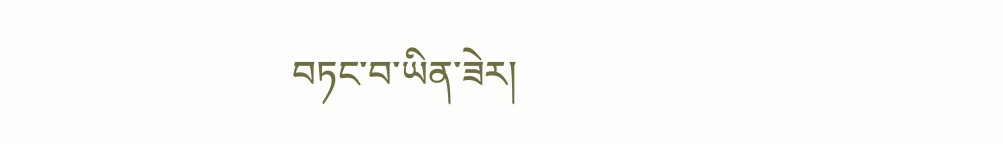བཏང་བ་ཡིན་ཟེར།